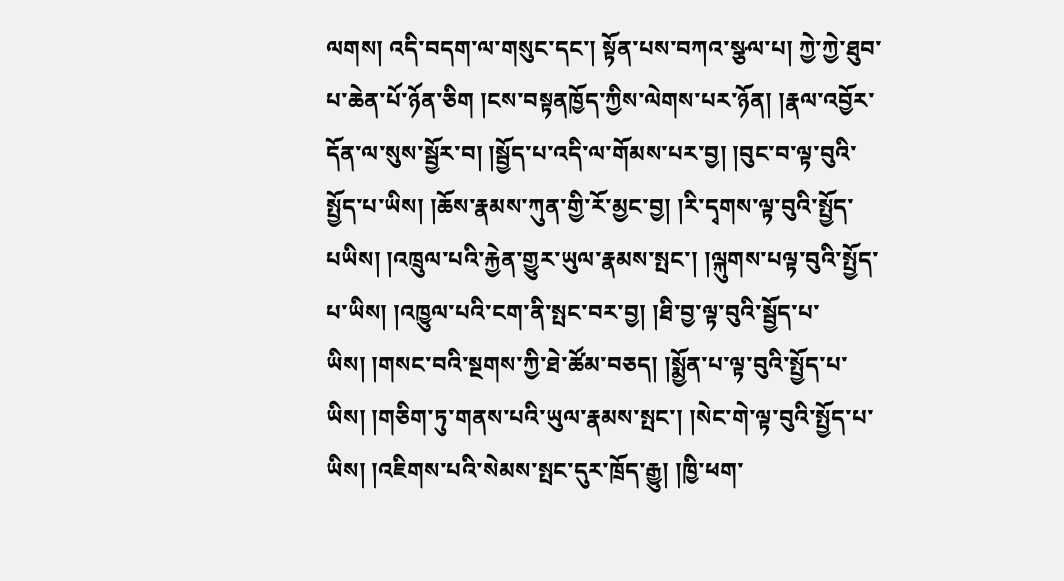ལགས། འདི་བདག་ལ་གསུང་དང་། སྟོན་པས་བཀའ་སྩལ་པ། ཀྱེ་ཀྱེ་ཐུབ་པ་ཆེན་པོ་ཉོན་ཅིག །ངས་བསྟནཁྱོད་ཀྱིས་ལེགས་པར་ཉོན། །རྣལ་འབྱོར་དོན་ལ་སུས་སྦྱོར་བ། །སྦྱོད་པ་འདི་ལ་གོམས་པར་བྱ། །བུང་བ་ལྟ་བུའི་སྤྱོད་པ་ཡིས། །ཆོས་རྣམས་ཀུན་གྱི་རོ་མྱང་བྱ། །རི་དྭགས་ལྟ་བུའི་སྤྱོད་པཡིས། །འཁྲུལ་པའི་རྐྱེན་གྱུར་ཡུལ་རྣམས་སྤང་། །ལྐུགས་པལྟ་བུའི་སྤྱོད་པ་ཡིས། །འཁྱུལ་པའི་ངག་ནི་སྤང་བར་བྱ། །ཐི་བྱ་ལྟ་བུའི་སྦྱོད་པ་ཡིས། །གསང་བའི་སྔགས་ཀྱི་ཐེ་ཚོམ་བཅད། །སྨྱོན་པ་ལྟ་བུའི་སྤྱོད་པ་ཡིས། །གཅིག་ཏུ་གནས་པའི་ཡུལ་རྣམས་སྤང་། །སེང་གེ་ལྟ་བུའི་སྤྱོད་པ་ཡིས། །འཇིགས་པའི་སེམས་སྤང་དུར་ཁྲོད་རྒྱུ། །ཁྱི་ཕག་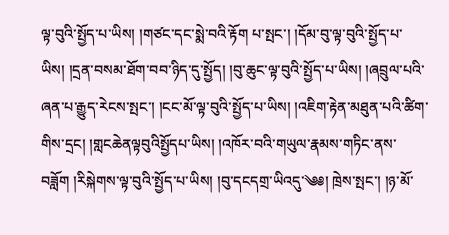ལྟ་བུའི་སྤྱོད་པ་ཡིས། །གཙང་དང་སྨེ་བའི་རྟོག པ་སྤང་། །དོམ་བུ་ལྟ་བུའི་སྤྱོད་པ་ཡིས། །དྲན་བསམ་ཐོག་བབ་ཉིད་དུ་སྤྱོད། །བུ་ཆུང་ལྟ་བུའི་སྤྱོད་པ་ཡིས། །ཞབྲུལ་པའི་ཞན་པ་རྒྱུད་རེངས་སྤང་། །ངང་མོ་ལྟ་བུའི་སྤྱོད་པ་ཡིས། །འཇིག་རྟེན་མཐུན་པའི་ཚིག་གིས་དྲང། །གླངཆེནལྟབུའིསྤྱོདཔ་ཡིས། །འཁོར་བའི་གཡུལ་རྣམས་གཏིང་ནས་བཟློག །རིསྐེགས་ལྟ་བུའི་སྤྱོད་པ་ཡིས། །བུ་དངདགྲ་ཡིའདུ་༄༅། ཁྲེས་སྤང་། །ཉ་མོ་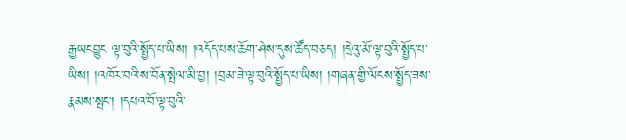རྒྱཡངབྱུང ལྟ་བུའི་སྤྱོད་པ་ཡིས། །འདོད་པས་ཆོག་ཤེས་དུས་ཚོད་བཅད། །དྲེའུ་མོ་ལྟ་བུའི་སྤྱོད་པ་ཡིས། །འཁོར་བའི་ས་བོན་སྤེལ་མི་བྱ། །བྲམ་ཟེ་ལྟ་བུའི་སྤྱོད་པ་ཡིས། །གཞན་གྱི་ལོངས་སྤྱོད་ཟས་རྣམས་སྤང་། །དཔའ་བོ་ལྟ་བུའི་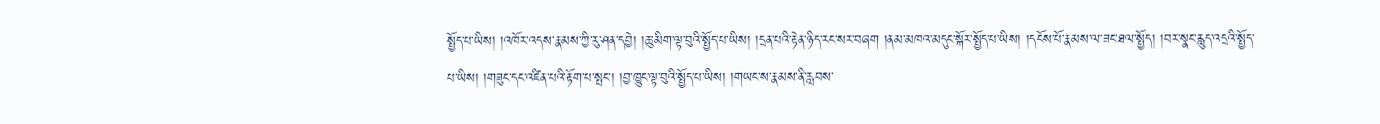སྤྱོད་པ་ཡིས། །འཁོར་འདས་རྣམས་ཀྱི་རུ་ཤན་དབྱེ། །ཆུ་མིག་ལྟ་བུའི་སྤྱོད་པ་ཡིས། །དྲན་པའི་རྟེན་ཉིད་རང་སར་བཞག །ནམ་མཁའ་མདུང་སྐོར་སྤྱོད་པ་ཡིས། །དངོས་པོ་རྣམས་ལ་ཟང་ཐལ་སྤྱོད། །བར་སྣང་རླུད་འདྲའི་སྤྱོད་པ་ཡིས། །གཟུང་དང་འཛིན་པའི་རྟོག་པ་སྤང་། །བྱ་ཁྱུང་ལྟ་བུའི་སྤྱོད་པ་ཡིས། །གཡང་ས་རྣམས་ནི་རླབས་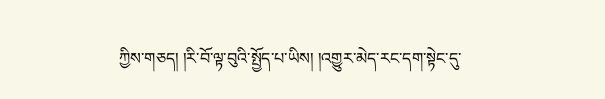ཀྱིས་གཅད། །རི་བོ་ལྟ་བུའི་སྤྱོད་པ་ཡིས། །འགྱུར་མེད་རང་དག་སྟེང་དུ་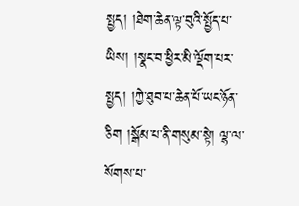སྤྱད། །ཐེག་ཆེན་ལྟ་བུའི་སྤྱོད་པ་ཡིས། །སྣང་བ་ཕྱིར་མི་ལྡོག་པར་སྤྱད། །ཀྱེ་ཐུབ་པ་ཆེན་པོ་ཡང་ཉོན་ཅིག །སྒོམ་པ་ནི་གསུམ་སྟེ། ལྷ་ལ་སོགས་པ་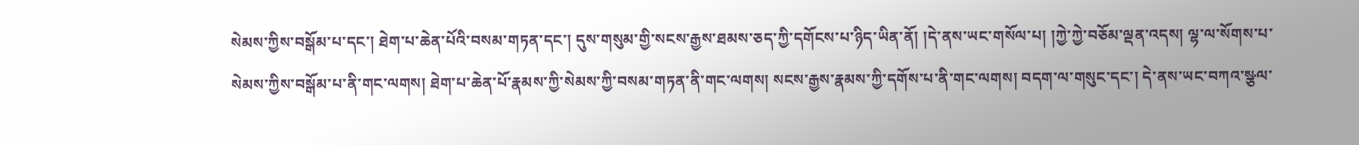སེམས་ཀྱིས་བསྒོམ་པ་དང་། ཐེག་པ་ཆེན་པོའི་བསམ་གཏན་དང་། དུས་གསུམ་གྱི་སངས་རྒྱས་ཐམས་ཅད་ཀྱི་དགོངས་པ་ཉིད་ཡིན་ནོ། །དེ་ནས་ཡང་གསོལ་པ། །ཀྱེ་ཀྱེ་བཅོམ་ལྡན་འདས། ལྷ་ལ་སོགས་པ་སེམས་ཀྱིས་བསྒོམ་པ་ནི་གང་ལགས། ཐེག་པ་ཆེན་པོ་རྣམས་ཀྱི་སེམས་ཀྱི་བསམ་གཏན་ནི་གང་ལགས། སངས་རྒྱས་རྣམས་ཀྱི་དགོས་པ་ནི་གང་ལགས། བདག་ལ་གསུང་དང་། དེ་ནས་ཡང་བཀའ་སྩལ་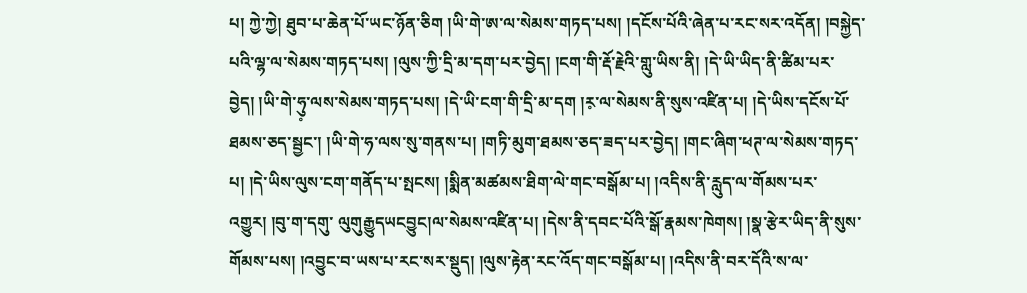པ། ཀྱེ་ཀྱེ། ཐུབ་པ་ཆེན་པོ་ཡང་ཉོན་ཅིག །ཡི་གེ་ཨ་ལ་སེམས་གཏད་པས། །དངོས་པོའི་ཞེན་པ་རང་སར་འདོན། །བསྐྱེད་པའི་ལྷ་ལ་སེམས་གཏད་པས། །ལུས་ཀྱི་དྲི་མ་དག་པར་བྱེད། །ངག་གི་རྡོ་རྗེའི་གླུ་ཡིས་ནི། །དེ་ཡི་ཡིད་ནི་ཚིམ་པར་བྱེད། །ཡི་གེ་ཧུ༷་ལས་སེམས་གཏད་པས། །དེ་ཡི་ངག་གི་དྲི་མ་དག །ར༷་ལ་སེམས་ནི་སུས་འཛིན་པ། །དེ་ཡིས་དངོས་པོ་ཐམས་ཅད་སྦྱང་། །ཡི་གེ་ཧ་ལས་སུ་གནས་པ། །གཏི་མུག་ཐམས་ཅད་ཟད་པར་བྱེད། །གང་ཞིག་ཕཊ་ལ་སེམས་གཏད་པ། །དེ་ཡིས་ལུས་ངག་གནོད་པ་སྤངས། །སྨིན་མཚམས་ཐིག་ལེ་གང་བསྒོམ་པ། །འདིས་ནི་རླུད་ལ་གོམས་པར་འགྱུར། །བུ་ག་དགུ་ ལུགུརྒྱུདཡངབྱུང།ལ་སེམས་འཛིན་པ། །དེས་ནི་དབང་པོའི་སྒོ་རྣམས་ཁེགས། །སྣ་རྩེར་ཡིད་ནི་སུས་གོམས་པས། །འབྱུང་བ་ཡས་པ་རང་སར་སྡུད། །ལུས་རྟེན་རང་འོད་གང་བསྒོམ་པ། །འདིས་ནི་བར་དོའི་ས་ལ་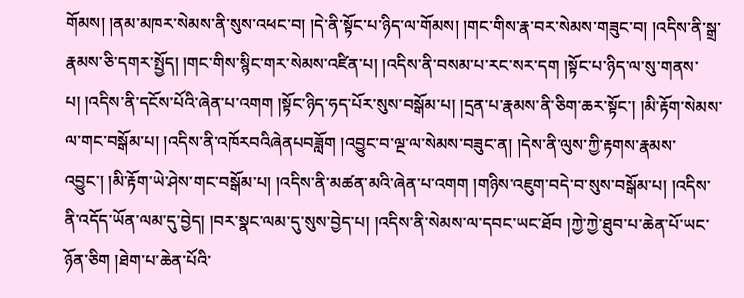གོམས། །ནམ་མཁར་སེམས་ནི་སུས་འཕང་བ། །དེ་ནི་སྟོང་པ་ཉིད་ལ་གོམས། །གང་གིས་རྣ་བར་སེམས་གཟུང་བ། །འདིས་ནི་སྒྲ་རྣམས་ཅི་དགར་སྤྱོད། །གང་གིས་སྙིང་གར་སེམས་འཛིན་པ། །འདིས་ནི་བསམ་པ་རང་སར་དག །སྟོང་པ་ཉིད་ལ་སུ་གནས་པ། །འདིས་ནི་དངོས་པོའི་ཞེན་པ་འགག །སྟོང་ཉིད་ཧད་པོར་སུས་བསྒོམ་པ། །དྲན་པ་རྣམས་ནི་ཅིག་ཆར་སྟོང་། །མི་རྟོག་སེམས་ལ་གང་བསྒོམ་པ། །འདིས་ནི་འཁོརབའིཞེནཔབཟློག །འབྱུང་བ་ལྔ་ལ་སེམས་བཟུང་ན། །དེས་ནི་ལུས་ཀྱི་རྟགས་རྣམས་འབྱུང་། །མི་རྟོག་ཡེ་ཤེས་གང་བསྒོམ་པ། །འདིས་ནི་མཚན་མའི་ཞེན་པ་འགག །གཉིས་འཇུག་བདེ་བ་སུས་བསྒོམ་པ། །འདིས་ནི་འདོད་ཡོན་ལམ་དུ་བྱེད། །བར་སྣང་ལམ་དུ་སུས་བྱེད་པ། །འདིས་ནི་སེམས་ལ་དབང་ཡང་ཐོབ །ཀྱེ་ཀྱེ་ཐུབ་པ་ཆེན་པོ་ཡང་ཉོན་ཅིག །ཐེག་པ་ཆེན་པོའི་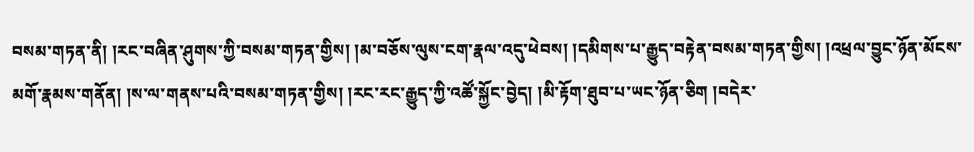བསམ་གཏན་ནི། །རང་བཞིན་ཤུགས་ཀྱི་བསམ་གཏན་གྱིས། །མ་བཅོས་ལུས་ངག་རྣལ་འདུ་ཕེབས། །དམིགས་པ་རྒྱུད་བརྟེན་བསམ་གཏན་གྱིས། །འཕྲལ་བྱུང་ཉོན་མོངས་མགོ་རྣམས་གནོན། །ས་ལ་གནས་པའི་བསམ་གཏན་གྱིས། །རང་རང་རྒྱུད་ཀྱི་འཚོ་སྐྱོང་བྱེད། །མི་རྟོག་ཐུབ་པ་ཡང་ཉོན་ཅིག །བདེར་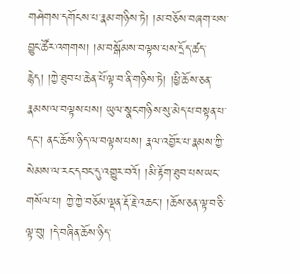གཤེགས་དགོངས་པ་རྣམ་གཉིས་ཏེ། །མ་བཅོས་བཞག་པས་བྱུང་ཚོར་འགགས། །མ་བསྒོམས་བལྟས་པས་དྲོད་ཚད་རྙེད། །ཀྱེ་ཐུབ་པ་ཆེན་པོ་ལྟ་བ་ནི་གཉིས་ཏེ། །ཕྱི་ཆོས་ཅན་རྣམས་ལ་བལྟས་པས། ཡུལ་སྣང་གཉིས་སུ་མེད་པ་བསྟན་པ་དང་། ནང་ཆོས་ཉིད་ལ་བལྟས་པས། རྣལ་འབྱོར་པ་རྣམས་ཀྱི་སེམས་ལ་རང་དབང་དུ་འགྱུར་བའོ། །མི་རྟོག་ཐུབ་པས་ཡང་གསོལ་པ། ཀྱེ་ཀྱེ་བཅོམ་ལྡན་རྡོ་རྗེ་འཆང་། །ཆོས་ཅན་ལྟ་བ་ཅི་ལྟ་བུ། །དེ་བཞིན་ཆོས་ཉིད་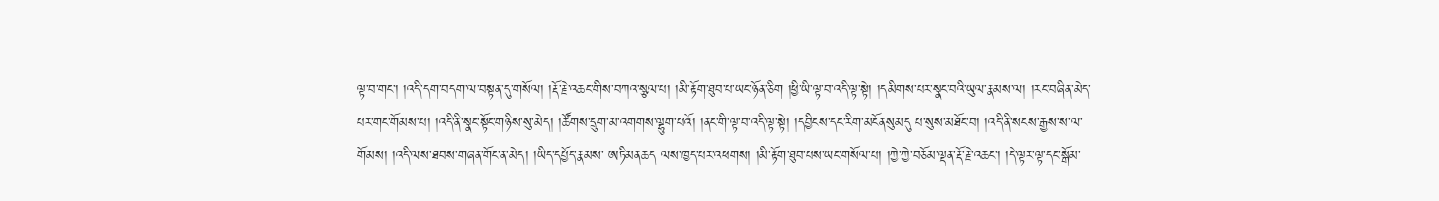ལྟ་བ་གང་། །འདི་དག་བདག་ལ་བསྟན་དུ་གསོལ། །རྡོ་རྗེ་འཆང་གིས་བཀའ་སྩལ་པ། །མི་རྟོག་ཐུབ་པ་ཡང་ཉོན་ཅིག །ཕྱི་ཡི་ལྟ་བ་འདི་ལྟ་སྟེ། །དམིགས་པར་སྣང་བའི་ཡུལ་རྣམས་ལ། །རང་བཞིན་མེད་པར་གང་གོམས་པ། །འདི་ནི་སྣང་སྟོང་གཉིས་སུ་མེད། །ཚོགས་དྲུག་མ་འགགས་ལྷུག་པའོ། །ནང་གི་ལྟ་བ་འདི་ལྟ་སྟེ། །དབྱིངས་དང་རིག་མངོནསུམདུ པ་སུས་མཐོང་བ། །འདི་ནི་སངས་རྒྱས་ས་ལ་གོམས། །འདི་ལས་ཐབས་གཞན་གོང་ན་མེད། །ཡིད་དཔྱོད་རྣམས་ ཨཏིམནཆད ལས་ཁྱད་པར་འཕགས། །མི་རྟོག་ཐུབ་པས་ཡང་གསོལ་པ། །ཀྱེ་ཀྱེ་བཅོམ་ལྡན་རྡོ་རྗེ་འཆང་། །དེ་ལྟར་ལྟ་དང་སྒོམ་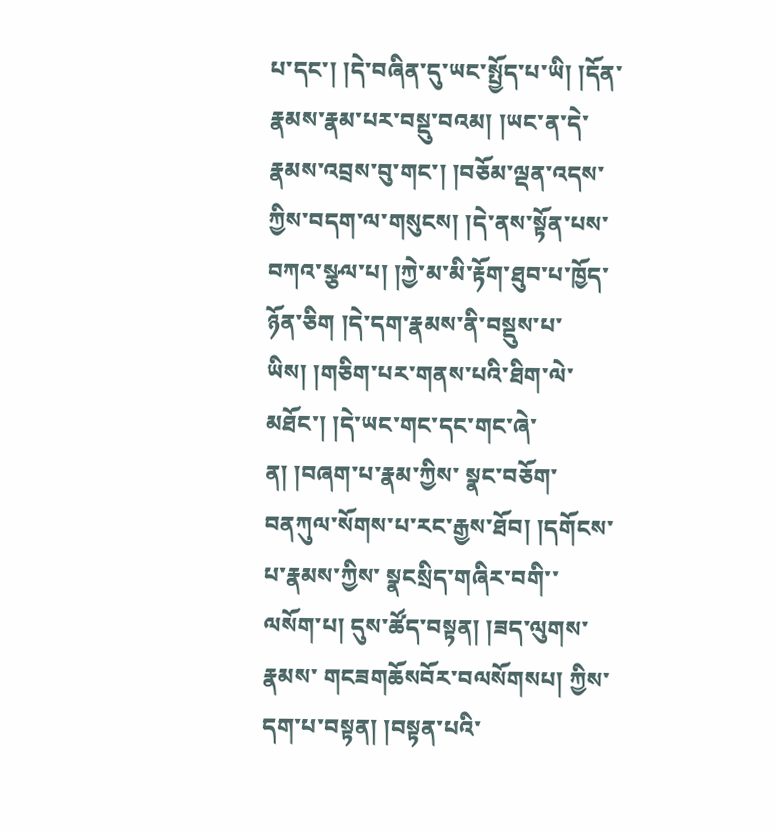པ་དང་། །དེ་བཞིན་དུ་ཡང་སྤྱོད་པ་ཡི། །དོན་རྣམས་རྣམ་པར་བསྡུ་བའམ། །ཡང་ན་དེ་རྣམས་འབྲས་བུ་གང་། །བཅོམ་ལྡན་འདས་ཀྱིས་བདག་ལ་གསུངས། །དེ་ནས་སྟོན་པས་བཀའ་སྩལ་པ། །ཀྱེ་མ་མི་རྟོག་ཐུབ་པ་ཁྱོད་ཉོན་ཅིག །དེ་དག་རྣམས་ནི་བསྡུས་པ་ཡིས། །གཅིག་པར་གནས་པའི་ཐིག་ལེ་མཐོང་། །དེ་ཡང་གང་དང་གང་ཞེ་ན། །བཞག་པ་རྣམ་ཀྱིས་ སྣང་བཅོག་བནཀུལ་སོགས་པ་རང་རྒྱས་ཐོབ། །དགོངས་པ་རྣམས་ཀྱིས་ སྣངསྲིད་གཞིར་བགི་་ལསོག་པ། དུས་ཚོད་བསྟན། །ཟད་ལུགས་རྣམས་ གངཟགཆོསབོར་བལསོགསཔ། ཀྱིས་དག་པ་བསྟན། །བསྟན་པའི་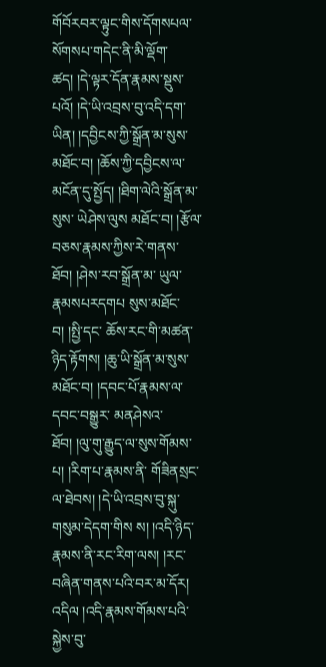གོབོརབར་ལྟུང་གིས་དོགསཔལ་སོགསཔ་གདེང་ནི་མི་ལྡོག་ཚད། །དེ་ལྟར་དོན་རྣམས་སྡུས་པའོ། །དེ་ཡི་འབྲས་བུ་འདི་དག་ཡིན། །དབྱིངས་ཀྱི་སྒྲོན་མ་སུས་མཐོང་བ། །ཆོས་ཀྱི་དབྱིངས་ལ་མངོན་དུ་སྤྱོད། །ཐིག་ལེའི་སྒྲོན་མ་སུས་ ཡེཤེས་ལུས མཐོང་བ། །རྩོལ་བཅས་རྣམས་ཀྱིས་རེ་གནས་ཐོབ། །ཤེས་རབ་སྒྲོན་མ་ ཡུལ་རྣམསཔརདགཔ སུས་མཐོང་བ། །སྤྱི་དང་ ཆོས་རང་གི་མཚན་ཉིད་རྟོགས། །ཆུ་ཡི་སྒྲོན་མ་སུས་མཐོང་བ། །དབང་པོ་རྣམས་ལ་དབང་བསྒྱུར་ མནཤེསའ་ ཐོབ། །ལུ་གུ་རྒྱུད་ལ་སུས་གོམས་པ། །རིག་པ་རྣམས་ནི་ གོཟིནསྲང་ལ་ཐེབས། །དེ་ཡི་འབྲས་བུ་སྐུ་གསུམ་དེདག་གིས ས། །འདི་ཉིད་རྣམས་ནི་རང་རིག་ལས། །རང་བཞིན་གནས་པའི་བར་མ་དོར། འདིལ །འདི་རྣམས་གོམས་པའི་སྐྱེས་བུ་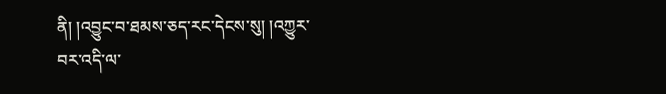ནི། །འབྱུང་བ་ཐམས་ཅད་རང་དེངས་སུ། །འཀྱུར་བར་འདི་ལ་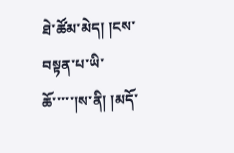ཐེ་ཚོམ་མེད། །ངས་བསྟན་པ་ཡི་ཆོ་་་་་།ས་ནི། །མདོ་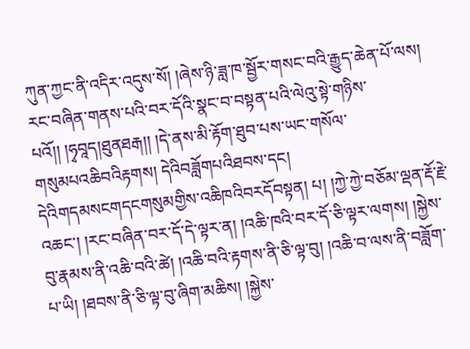ཀུན་ཀྱང་ནི་འདིར་འདུས་སོ། །ཞེས་ཉི་ཟླ་ཁ་སྦྱོར་གསང་བའི་རྒྱུད་ཆེན་པོ་ལས། རང་བཞིན་གནས་པའི་བར་དོའི་སྣང་བ་བསྟན་པའི་ལེའུ་སྟེ་གཉིས་པའོ།། །ཧྭབཱད།ཐུནཐརྒ།། །དེ་ནས་མི་རྟོག་ཐུབ་པས་ཡང་གསོལ་ གསུམཔའཆིབའིརྟགས། དེའིབཟློགཔའིཐབས་དང། དེའིགདམསངགདངགསུམགྱིས་འཆིཁའིབརདོབསྟན། པ། །ཀྱེ་ཀྱེ་བཅོམ་ལྡན་རྡོ་རྗེ་འཆང་། །རང་བཞིན་བར་དོ་དེ་ལྟར་ན། །འཆི་ཁའི་བར་དོ་ཅི་ལྟར་ལགས། །སྐྱེས་བུ་རྣམས་ནི་འཆི་བའི་ཚེ། །འཆི་བའི་རྟགས་ནི་ཅི་ལྟ་བུ། །འཆི་བ་ལས་ནི་བཟློག་པ་ཡི། །ཐབས་ནི་ཅི་ལྟ་བུ་ཞིག་མཆིས། །སྐྱེས་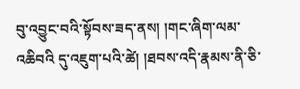བུ་འབྱུང་བའི་སྟོབས་ཟད་ནས། །གང་ཞིག་ལམ་ འཆིབའི དུ་འཇུག་པའི་ཚེ། །ཐབས་འདི་རྣམས་ནི་ཅི་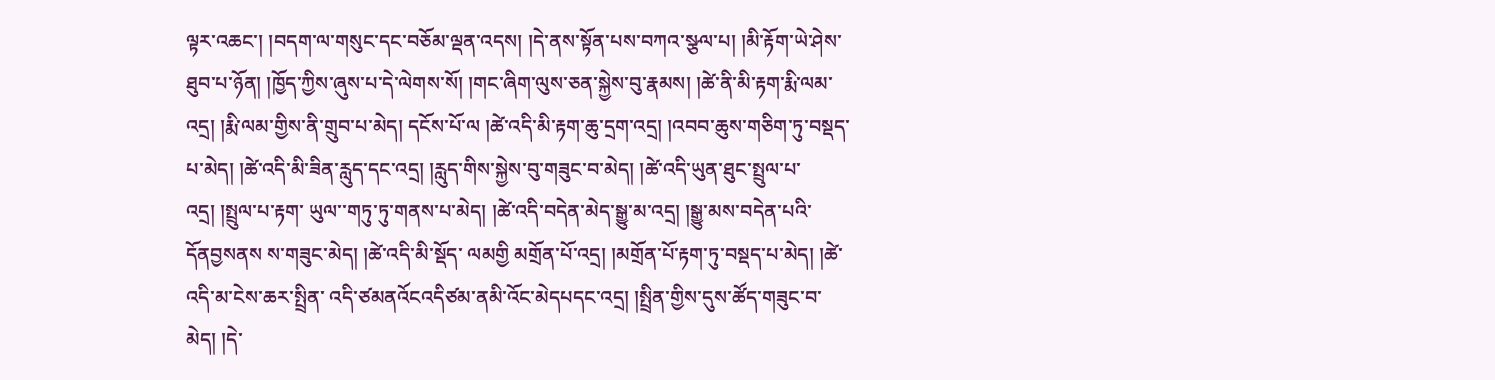ལྟར་འཆང་། །བདག་ལ་གསུང་དང་བཅོམ་ལྡན་འདས། །དེ་ནས་སྟོན་པས་བཀའ་སྩལ་པ། །མི་རྟོག་ཡེ་ཤེས་ཐུབ་པ་ཉོན། །ཁྱོད་ཀྱིས་ཞུས་པ་དེ་ལེགས་སོ། །གང་ཞིག་ལུས་ཅན་སྐྱེས་བུ་རྣམས། །ཚེ་ནི་མི་རྟག་རྨི་ལམ་འདྲ། །རྨི་ལམ་གྱིས་ནི་གྲུབ་པ་མེད། དངོས་པོ་ལ །ཚེ་འདི་མི་རྟག་ཆུ་དྲག་འདྲ། །འབབ་ཆུས་གཅིག་ཏུ་བསྡད་པ་མེད། །ཚེ་འདི་མི་ཟིན་རླུད་དང་འདྲ། །རླུད་གིས་སྐྱེས་བུ་གཟུང་བ་མེད། །ཚེ་འདི་ཡུན་ཐུང་སྤྲུལ་པ་འདྲ། །སྤྲུལ་པ་རྟག་ ཡུལ་་གཏུ་ཏུ་གནས་པ་མེད། །ཚེ་འདི་བདེན་མེད་སྒྱུ་མ་འདྲ། །སྒྱུ་མས་བདེན་པའི་དོནབྱསནས ས་གཟུང་མེད། །ཚེ་འདི་མི་སྡོད་ ལམགྱི མགྲོན་པོ་འདྲ། །མགྲོན་པོ་རྟག་ཏུ་བསྡད་པ་མེད། །ཚེ་འདི་མ་ངེས་ཆར་སྤྲིན་ འདི་ཙམནའོངའདིཙམ་ནམི་འོང་མེདཔདང་འདྲ། །སྤྲིན་གྱིས་དུས་ཚོད་གཟུང་བ་མེད། །དེ་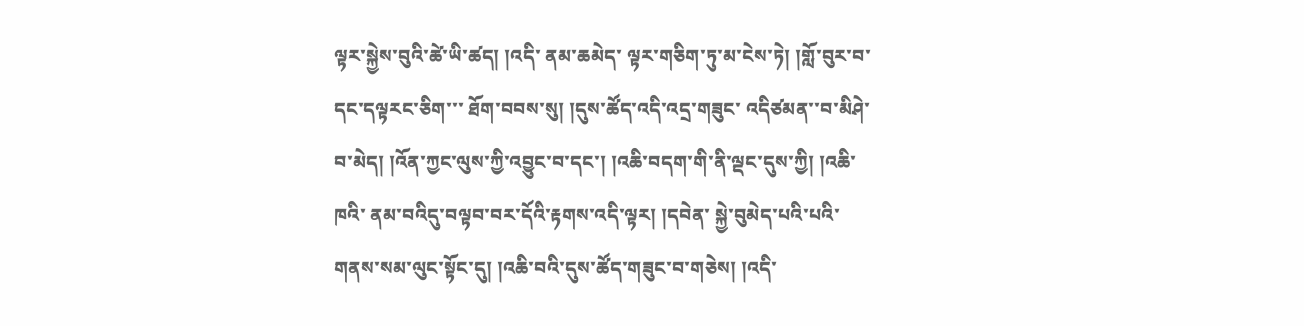ལྟར་སྐྱེས་བུའི་ཚེ་ཡི་ཚད། །འདི་ ནམ་ཆམེད་ ལྟར་གཅིག་ཏུ་མ་ངེས་ཏེ། །གློ་བུར་བ་དང་དལྟརང་ཅིག་་་ ཐོག་བབས་སུ། །དུས་ཚོད་འདི་འདྲ་གཟུང་ འདིཙམན་་བ་མིཤེ་བ་མེད། །འོན་ཀྱང་ལུས་ཀྱི་འབྱུང་བ་དང་། །འཆི་བདག་གི་ནི་ལྡང་དུས་ཀྱི། །འཆི་ཁའི་ ནམ་བའིདུ་བལྟབ་བར་དོའི་རྟགས་འདི་ལྟར། །དབེན་ སྐྱེ་བུམེད་པའི་པའི་གནས་སམ་ལུང་སྟོང་དུ། །འཆི་བའི་དུས་ཚོད་གཟུང་བ་གཅེས། །འདི་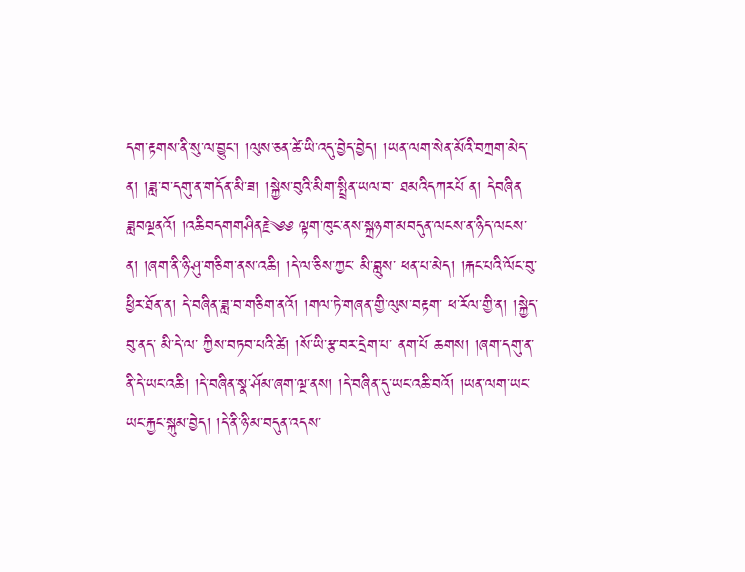དག་རྟགས་ནི་སུ་ལ་བྱུང་། །ལུས་ཅན་ཚེ་ཡི་འདུ་བྱེད་བྱེད། །ཡན་ལག་སེན་མོའི་བཀྲག་མེད་ན། །ཟླ་བ་དགུ་ན་གདོན་མི་ཟ། །སྐྱེས་བུའི་མིག་སྤྲིན་ཡལ་བ་ ཐམའིདཀརཔོ ན། དེབཞིན ཟླབལྔནའོ། །འཆིབདགགཤིནརྗེ༄༅ ལྟག་ཁུང་ནས་སྐྲཉག་མབདུན་ལངས་ན་ཉིད་ལངས་ན། །ཞག་ནི་ཉི་ཤུ་གཅིག་ནས་འཆི། །དེ་ལ་ཅིས་ཀྱང་ མི་བླུས་ ཕན་པ་མེད། །རྐང་པའི་ལོང་བུ་ཕྱིར་ཐོན་ན། དེ་བཞིན་ཟླ་བ་གཅིག་ནའོ། །གལ་ཏེ་གཞན་གྱི་ལུས་བརྟག་ ཕ་རོལ་གྱི་ན། །སྐྱེད་བུ་ནད་ མི་དེ་ལ་ ཀྱིས་བཏབ་པའི་ཚེ། །སོ་ཡི་རྩ་བར་དྲེག་པ་ ནག་པོ ཆགས། །ཞག་དགུ་ན་ནི་དེ་ཡང་འཆི། །དེ་བཞིན་སྣ་ཤོམ་ཞག་ལྔ་ནས། །དེ་བཞིན་དུ་ཡང་འཆི་བའོ། །ཡན་ལག་ཡང་ཡང་རྐྱང་སྐུམ་བྱེད། །དེ་ནི་ཉི་མ་བདུན་འདས་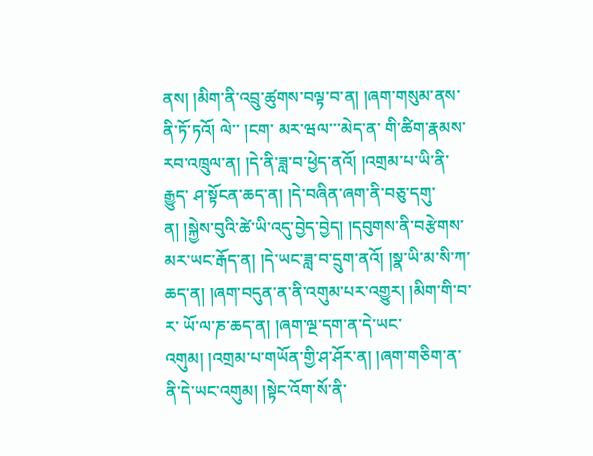ནས། །མིག་ནི་འབྲུ་ཚུགས་བལྟ་བ་ན། །ཞག་གསུམ་ནས་ནི་ཏོ་ཏའོ། ལེ་་ །ངག་ མར་ཝལ་་་མེད་ན་ གི་ཚིག་རྣམས་རབ་འཁྲུལ་ན། །དེ་ནི་ཟླ་བ་ཕྱེད་ནའོ། །འགྲམ་པ་ཡི་ནི་རྒྱུད་ ཤ་སྟོངན་ཆད་ན། །དེ་བཞིན་ཞག་ནི་བཅུ་དགུ་ན། །སྐྱེས་བུའི་ཚེ་ཡི་འདུ་བྱེད་བྱེད། །དབུགས་ནི་བརྩེགས་མར་ཡང་རྒོད་ན། །དེ་ཡང་ཟླ་བ་དྲུག་ནའོ། །སྣ་ཡི་མ་སི་ཀ་ཆད་ན། །ཞག་བདུན་ན་ནི་འགུམ་པར་འགྱུར། །མིག་གི་བ་ར་ ཡོ་ལ་ཎ་ཆད་ན། །ཞག་ལྔ་དག་ན་དེ་ཡང་འགུམ། །འགྲམ་པ་གཡོན་གྱི་ཤ་ཤོར་ན། །ཞག་གཅིག་ན་ནི་དེ་ཡང་འགུམ། །སྟེང་འོག་སོ་ནི་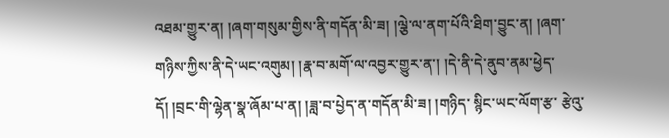འཐམ་གྱུར་ན། །ཞག་གསུམ་གྱིས་ནི་གདོན་མི་ཟ། །ལྕེ་ལ་ནག་པོའི་ཐིག་བྱུང་ན། །ཞག་གཉིས་ཀྱིས་ནི་དེ་ཡང་འགུམ། །རྣ་བ་མགོ་ལ་འབྱར་གྱུར་ན་། །དེ་ནི་དེ་ནུབ་ནམ་ཕྱེད་དོ། །བྲང་གི་ལྷེན་སྣ་ཞོམ་པ་ན། །ཟླ་བ་པྱེད་ན་གདོན་མི་ཟ། །གཉིད་ སྙིང་ཡང་ལོག་རྩ་ རྩེའུ་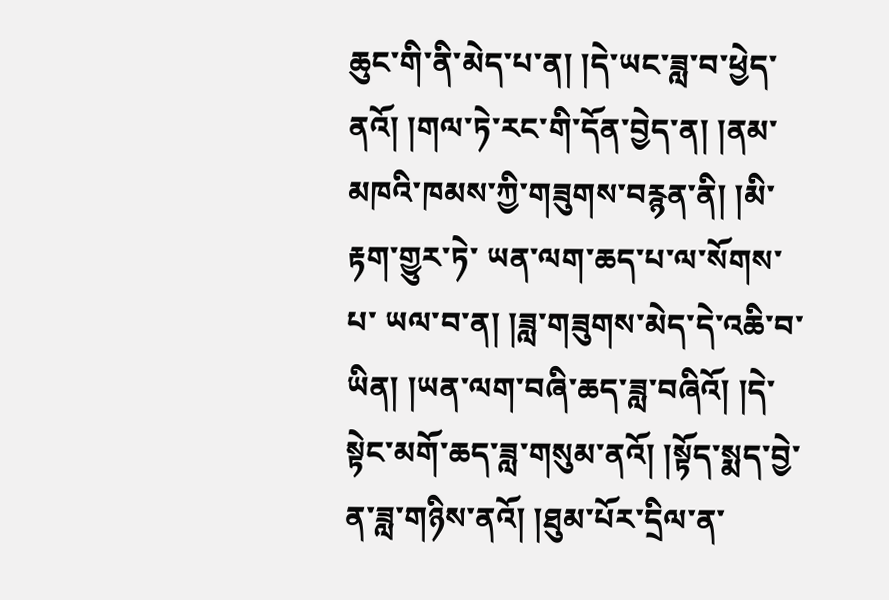ཆུང་གི་ནི་མེད་པ་ན། །དེ་ཡང་ཟླ་བ་ཕྱེད་ནའོ། །གལ་ཏེ་རང་གི་དོན་བྱེད་ན། །ནམ་མཁའི་ཁམས་ཀྱི་གཟུགས་བརྙན་ནི། །མི་རྟག་གྱུར་ཏེ་ ཡན་ལག་ཆད་པ་ལ་སོགས་པ་ ཡལ་བ་ན། །ཟླ་གཟུགས་མེད་དེ་འཆི་བ་ཡིན། །ཡན་ལག་བཞི་ཆད་ཟླ་བཞིའོ། །དེ་སྟེང་མགོ་ཆད་ཟླ་གསུམ་ནའོ། །སྟོད་སྨད་བྱེ་ན་ཟླ་གཉིས་ནའོ། །ཐུམ་པོར་དྲིལ་ན་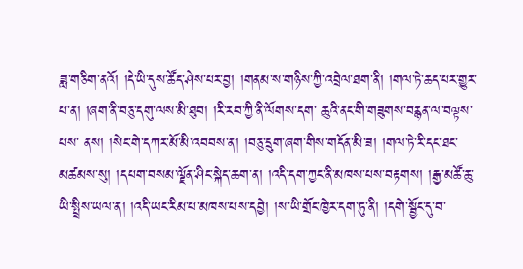ཟླ་གཅིག་ནའོ། །དེ་ཡི་དུས་ཚོད་ཤེས་པར་བྱ། །གནམ་ས་གཉིས་ཀྱི་འབྲེལ་ཐག་ནི། །གལ་ཏེ་ཆད་པར་གྱུར་པ་ན། །ཞག་ནི་བཅུ་དགུ་ལས་མི་ཐུབ། །རི་རབ་ཀྱི་ནི་ལོགས་དག་ ཆུའི་ནང་གི་གཟུགས་བརྙན་ལ་བལྟས་པས་ ནས། །སེང་གེ་དཀར་མོ་མི་འབབས་ན། །བཅུ་དྲུག་ཞག་གིས་གདོན་མི་ཟ། །གལ་ཏེ་རི་དང་ཐང་མཚམས་སུ། །དཔག་བསམ་ལྗོན་ཤིང་སྐེད་ཆག་ན། །འདི་དག་ཀྱང་ནི་མཁས་པས་བརྟགས། །རྒྱ་མཚོ་ཆུ་ཡི་སྤྲིས་ཡལ་ན། །འདི་ཡང་རིམ་པ་མཁས་པས་དབྱེ། །ས་ཡི་གྲོང་ཁྱེར་དག་ཏུ་ནི། །དགེ་སྦྱོང་དུ་བ་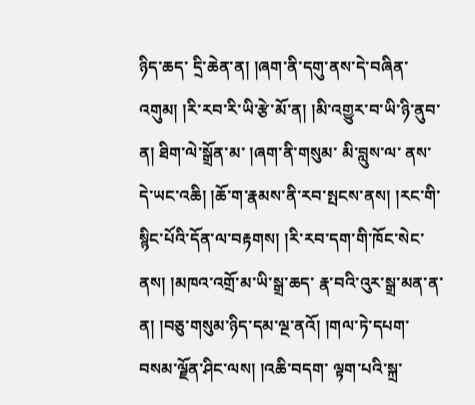ཉིད་ཆད་ དྲི་ཆེན་ན། །ཞག་ནི་དགུ་ནས་དེ་བཞིན་འགུམ། །རི་རབ་རི་ཡི་རྩེ་མོ་ན། །མི་འགྱུར་བ་ཡི་ཉི་ནུབ་ན། ཐིག་ལེ་སྒྲོན་མ་ །ཞག་ནི་གསུམ་ མི་བླུས་ལ་ ནས་དེ་ཡང་འཆི། །ཆོ་ག་རྣམས་ནི་རབ་སྤངས་ནས། །རང་གི་སྙིང་པོའི་དོན་ལ་བརྟགས། །རི་རབ་དག་གི་ཁོང་སེང་ནས། །མཁའ་འགྲོ་མ་ཡི་སྒྲ་ཆད་ རྣ་བའི་འུར་སྒྲ་མན་ན་ན། །བཅུ་གསུམ་ཉིད་དམ་ལྔ་ནའོ། །གལ་ཏེ་དཔག་བསམ་ལྗོན་ཤིང་ལས། །འཆི་བདག་ ལྟག་པའི་སྐྲ་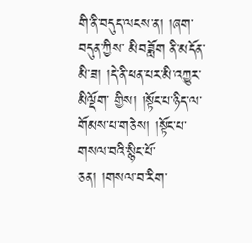གི་ནི་བདུད་ལངས་ན། །ཞག་བདུན་ཀྱིས་ མིབཟློག ནི་མདོན་མི་ཟ། །དེ་ནི་ཕན་པར་མི་འཀྱུར་ མིལྡོག་ གྱིས། །སྟོང་པ་ཉིད་ལ་གོམས་པ་གཅེས། །སྟོང་པ་གསལ་བའི་སྙིང་པོ་ཅན། །གསལ་བ་རིག་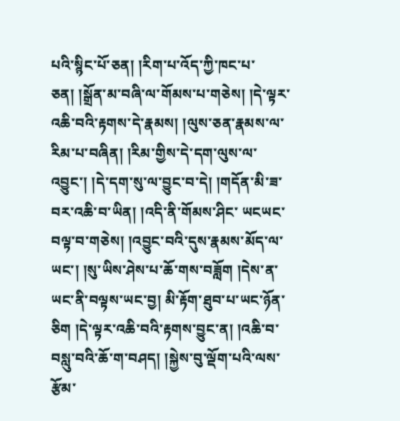པའི་སྙིང་པོ་ཅན། །རིག་པ་འོད་ཀྱི་ཁང་པ་ཅན། །སྒྲོན་མ་བཞི་ལ་གོམས་པ་གཅེས། །དེ་ལྟར་འཆི་བའི་རྟགས་དེ་རྣམས། །ལུས་ཅན་རྣམས་ལ་རིམ་པ་བཞིན། །རིམ་གྱིས་དེ་དག་ལུས་ལ་འབྱུང་། །དེ་དག་སུ་ལ་བྱུང་བ་དེ། །གདོན་མི་ཟ་བར་འཆི་བ་ཡིན། །འདི་ནི་གོམས་ཤིང་ ཡངཡང་བལྟ་བ་གཅེས། །འབྱུང་བའི་དུས་རྣམས་མོད་ལ་ཡང་། །སུ་ཡིས་ཤེས་པ་ཆོ་གས་བཟློག །དེས་ན་ཡང་ནི་བལྟས་ཡང་བྱ། མི་རྟོག་ཐུབ་པ་ཡང་ཉོན་ཅིག །དེ་ལྟར་འཆི་བའི་རྟགས་བྱུང་ན། །འཆི་བ་བསླུ་བའི་ཆོ་ག་བཤད། །སྐྱེས་བུ་ལྡོག་པའི་ལས་རྩོམ་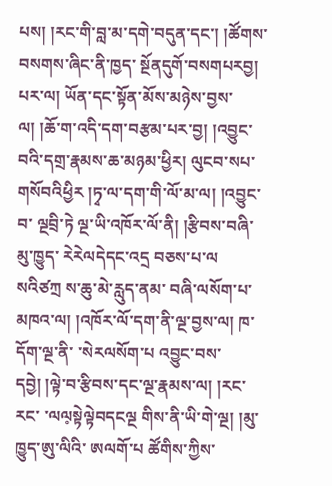པས། །རང་གི་བླ་མ་དགེ་བདུན་དང་། །ཚོགས་བསགས་ཞིང་ནི་ཁྱད་ སྔོནདུགོ་བསགཔརབྱ། པར་ལ། ཡོན་དང་སྟོན་མོས་མཉེས་བྱས་ལ། །ཆོ་ག་འདི་དག་བརྩམ་པར་བྱ། །འབྱུང་བའི་དགྲ་རྣམས་ཆ་མཉམ་ཕྱིར། ལུངབ་སཔ་གསོབའིཕྱིར །ཏྭ་ལ་དག་གི་ལོ་མ་ལ། །འབྱུང་བ་ ལྔབྲི་ཏེ ལྔ་ཡི་འཁོར་ལོ་ནི། །རྩིབས་བཞི་མུ་ཁྱུད་ རེརེལདེདང་འདྲ བཅས་པ་ལ སའིཙཀྲ ས་ཆུ་མེ་རླུད་ནམ་ བཞི་ལསོག་པ་མཁའ་ལ། །འཁོར་ལོ་དག་ནི་ལྔ་བྱས་ལ། ཁ་དོག་ལྔ་ནི་ ་སེརལསོག་པ འབྱུང་བས་དབྱེ། །ལྟེ་བ་རྩིབས་དང་ལྔ་རྣམས་ལ། །རང་རང་ ་ལལ༷སྟེལྟེབདངལྔ གིས་ནི་ཡི་གེ་ལྔ། །མུ་ཁྱུད་ཨུ་ལིའི་ ཨལགོ་པ ཚོགིས་ཀྱིས་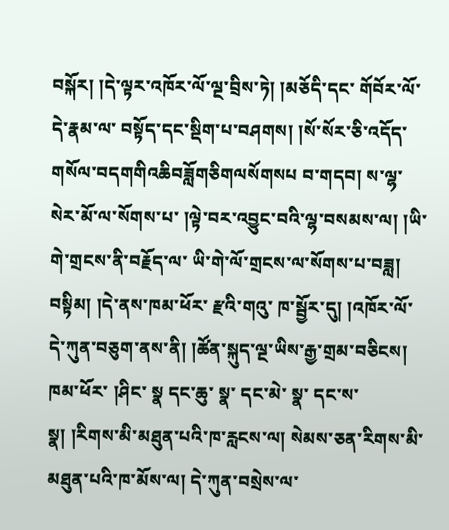བསྐོར། །དེ་ལྟར་འཁོར་ལོ་ལྔ་བྲིས་ཏེ། །མཅོདི་དང་ གོབོར་ལོ་དེ་རྣམ་ལ་ བསྟོད་དང་སྡིག་པ་བཤགས། །སོ་སོར་ཅི་འདོད་གསོལ་བདགགིའཆིབཟློགཅིགལསོགསཔ བ་གདབ། ས་ལྷ་སེར་མོ་ལ་སོགས་པ་ །ལྟེ་བར་འབྱུང་བའི་ལྷ་བསམས་ལ། །ཡི་གེ་གྲངས་ནི་བརྗོད་ལ་ ཡི་གེ་ལོ་གྲངས་ལ་སོགས་པ་བཟླ། བསྟིམ། །དེ་ནས་ཁམ་ཕོར་ རྫའི་གའུ་ ཁ་སྦྱོར་དུ། །འཁོར་ལོ་དེ་ཀུན་བཅུག་ནས་ནི། །ཚོན་སྐུད་ལྔ་ཡིས་རྒྱ་གྲམ་བཅིངས། ཁམ་ཕོར་ །ཤིང་ སྣ དང་ཆུ་ སྣ་ དང་མེ་ སྣ་ དང་ས་ སྣ། །རིགས་མི་མཐུན་པའི་ཁ་རླངས་ལ། སེམས་ཅན་རིགས་མི་མཐུན་པའི་ཁ་མོས་ལ། དེ་ཀུན་བསྲེས་ལ་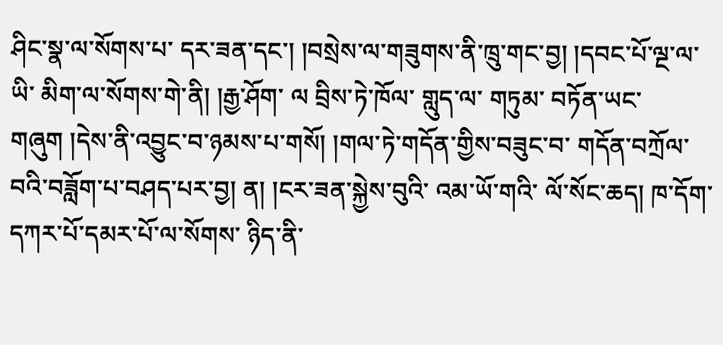ཤིང་སྣ་ལ་སོགས་པ་ དར་ཟན་དང་། །བསྲེས་ལ་གཟུགས་ནི་ཁྲུ་གང་བྱ། །དབང་པོ་ལྔ་ལ་ཡི་ མིག་ལ་སོགས་གེ་ནི། །རྒྱ་ཤོག་ ལ བྲིས་ཏེ་ཁོལ་ གླུད་ལ་ གཏུམ་ བཏོན་ཡང་ གཞུག །དེས་ནི་འབྱུང་བ་ཉམས་པ་གསོ། །གལ་ཏེ་གདོན་གྱིས་བཟུང་བ་ གདོན་བཀྲོལ་བའི་བཟློག་པ་བཤད་པར་བྱ། ན། །ངར་ཟན་སྐྱེས་བུའི་ འམ་ཡོ་གའི་ ལོ་སོང་ཆད། ཁ་དོག་ དཀར་པོ་དམར་པོ་ལ་སོགས་ ཉིད་ནི་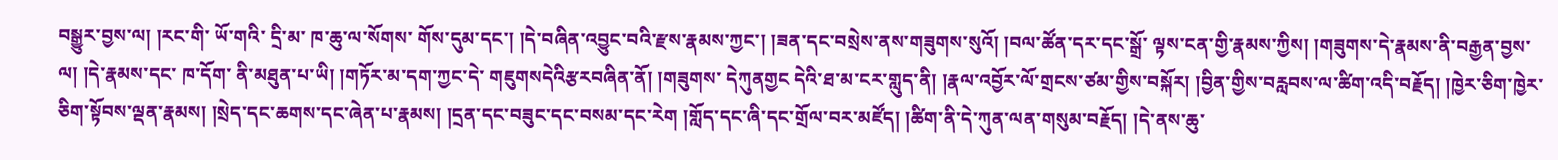བསྒྱུར་བྱས་ལ། །རང་གི་ ཡོ་གའི་ དྲི་མ་ ཁ་ཆུ་ལ་སོགས་ གོས་དུམ་དང་། །དེ་བཞིན་འབྱུང་བའི་རྫས་རྣམས་ཀྱང་། །ཟན་དང་བསྲེས་ནས་གཟུགས་སུའོ། །བལ་ཚོན་དར་དང་སྒྲོ་ ལྟས་ངན་གྱི་རྣམས་ཀྱིས། །གཟུགས་དེ་རྣམས་ནི་བརྒྱན་བྱས་ལ། །དེ་རྣམས་དང་ ཁ་དོག་ ནི་མཐུན་པ་ཡི། །གཏོར་མ་དག་ཀྱང་དེ་ གཇུགསདེའིརྩརབཞིན་ནོ། །གཟུགས་ དེཀུནགྱང དེའི་ཐ་མ་ངར་གླུད་ནི། །རྣལ་འབྱོར་ལོ་གྲངས་ཙམ་གྱིས་བསྐོར། །བྱིན་གྱིས་བརླབས་ལ་ཚིག་འདི་བརྗོད། །ཁྱེར་ཅིག་ཁྱེར་ཅིག་སྟོབས་ལྡན་རྣམས། །སྲེད་དང་ཆགས་དང་ཞེན་པ་རྣམས། །དྲན་དང་བཟུང་དང་བསམ་དང་རེག །གློད་དང་ཞི་དང་གྲོལ་བར་མཛོད། །ཚིག་ནི་དེ་ཀུན་ལན་གསུམ་བརྗོད། །དེ་ནས་ཆུ་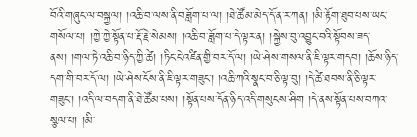བོའི་གཞུང་ལ་བསྐྱལ། །འཆི་བ་ལས་ནི་བཟློག་པ་ལ། །ཐེ་ཚོམ་མེད་དོ་ན་ར་ཀན། །མི་རྟོག་ཐུབ་པས་ཡང་གསོལ་པ། །ཀྱེ་ཀྱེ་སྟོན་པ་རྡོ་རྗེ་སེམས། །འཆི་བ་ཟློག་པ་དེ་ལྟར་ན། །སྐྱེས་བུ་འབྱུང་བའི་སྟོབས་ཟད་ནས། །གལ་ཏེ་འཆི་བ་ཉིད་ཀྱི་ཚེ། །ཏིང་ངེ་འཛིན་གྱི་བར་དོ་ལ། །ཡེ་ཤེས་གསལ་ནི་ཇི་ལྟར་གདབ། །ཆོས་ཉིད་དག་གི་བར་དོ་ལ། །ཡེ་ཤེས་ངོས་ནི་ཇི་ལྟར་གཟུང་། །འཆི་ཀའི་སྣང་བ་ཅི་ལྟ་བུ། །དེ་ཚེ་ཐབས་ནི་ཅི་ལྟར་གཟུང་། །འདི་ལ་བདག་ནི་ཐེ་ཚོམ་པས། །སྟོན་པས་དོན་ཉིད་འདི་གསུངས་ཤིག །དེ་ནས་སྟོན་པས་བཀའ་སྩལ་པ། །མི་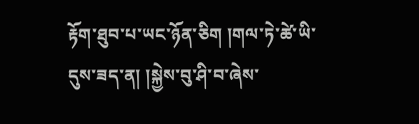རྟོག་ཐུབ་པ་ཡང་ཉོན་ཅིག །གལ་ཏེ་ཚེ་ཡི་དུས་ཟད་ན། །སྐྱེས་བུ་ཤི་བ་ཞེས་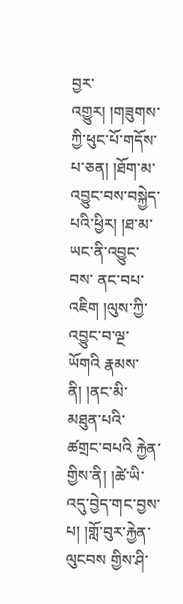བྱར་འགྱུར། །གཟུགས་ཀྱི་ཕུང་པོ་གདོས་པ་ཅན། །ཐོག་མ་འབྱུང་བས་བསྐྱེད་པའི་ཕྱིར། །ཐ་མ་ཡང་ནི་འབྱུང་བས་ ནང་བཔ་འཇིག །ལུས་ཀྱི་འབྱུང་བ་ལྔ་ ཡོགའི རྣམས་ནི། །ནང་མི་མཐུན་པའི་ ཚགྲང་བཔའི རྐྱེན་གྱིས་ནི། །ཚེ་ཡི་འདུ་བྱེད་གང་བྱས་པ། །གློ་བུར་རྐྱེན་ལུངབས གྱིས་ཤི་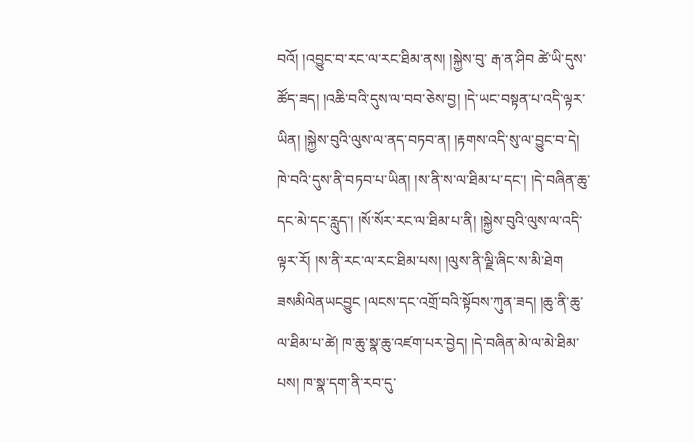བའོ། །འབྱུང་བ་རང་ལ་རང་ཐིམ་ནས། །སྐྱེས་བུ་ རྒ་ན་ཤིབ ཚེ་ཡི་དུས་ཚོད་ཟད། །འཆི་བའི་དུས་ལ་བབ་ཅེས་བྱ། །དེ་ཡང་བསྟན་པ་འདི་ལྟར་ཡིན། །སྐྱེས་བུའི་ལུས་ལ་ནད་བཏབ་ན། །རྟགས་འདི་སུ་ལ་བྱུང་བ་དེ། ཁེ་བའི་དུས་ནི་བཏབ་པ་ཡིན། །ས་ནི་ས་ལ་ཐིམ་པ་དང་། །དེ་བཞིན་ཆུ་དང་མེ་དང་རླུད་། །སོ་སོར་རང་ལ་ཐིམ་པ་ནི། །སྐྱེས་བུའི་ལུས་ལ་འདི་ལྟར་རོ། །ས་ནི་རང་ལ་རང་ཐིམ་པས། །ལུས་ནི་ལྗི་ཞིང་ས་མི་ཐེག ཟསམིལེནཡངབྱུང །ལངས་དང་འགྲོ་བའི་སྟོབས་ཀུན་ཟད། །ཆུ་ནི་ཆུ་ལ་ཐིམ་པ་ཚེ། ཁ་ཆུ་སྣ་ཆུ་འཛག་པར་བྱེད། །དེ་བཞིན་མེ་ལ་མེ་ཐིམ་པས། ཁ་སྣ་དག་ནི་རབ་དུ་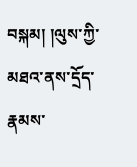བསྐམ། །ལུས་ཀྱི་མཐའ་ནས་དྲོད་རྣམས་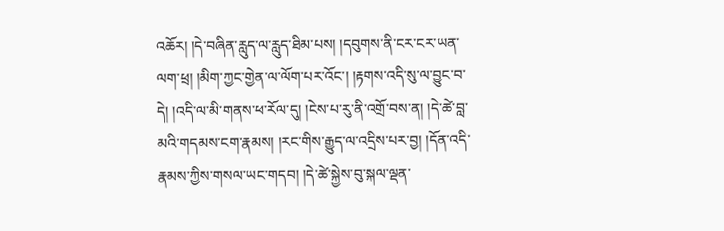འཆོར། །དེ་བཞིན་རླུད་ལ་རླུད་ཐིམ་པས། །དབུགས་ནི་ངར་ངར་ཡན་ལག་ཕྲ། །མིག་ཀྱང་གྱེན་ལ་ལོག་པར་འོང་། །རྟགས་འདི་སུ་ལ་བྱུང་བ་དེ། །འདི་ལ་མི་གནས་ཕ་རོལ་དུ། །ངེས་པ་རུ་ནི་འགྲོ་བས་ན། །དེ་ཚེ་བླ་མའི་གདམས་ངག་རྣམས། །རང་གིས་རྒྱུད་ལ་འདྲིས་པར་བྱ། །དོན་འདི་རྣམས་ཀྱིས་གསལ་ཡང་གདབ། །དེ་ཚེ་སྐྱེས་བུ་སྐལ་ལྡན་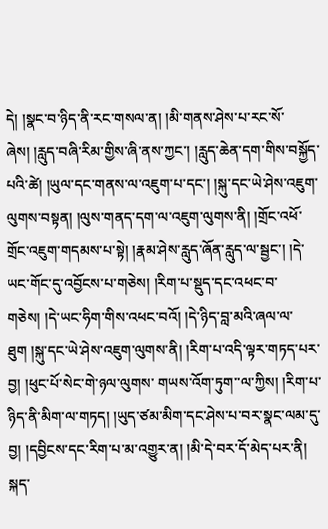དེ། །སྣང་བ་ཉིད་ནི་རང་གསལ་ན། །མི་གནས་ཤེས་པ་རང་སོ་ཞེས། །རླུད་བཞི་རིམ་གྱིས་ཞི་ནས་ཀྱང་། །རླུད་ཆེན་དག་གིས་བསྐྱོད་པའི་ཚེ། །ཡུལ་དང་གནས་ལ་འཇུག་པ་དང་། །སྐུ་དང་ཡེ་ཤེས་འཇུག་ལུགས་བསྟན། །ལུས་གནད་དག་ལ་འཇུག་ལུགས་ནི། །གྲོང་འཕོ་གྲོང་འཇུག་གདམས་པ་སྟེ། །རྣམ་ཤེས་རླུད་ཞོན་རླུད་ལ་སྦྱང་། །དེ་ཡང་གོང་དུ་འབྱོངས་པ་གཅེས། །རིག་པ་སྡུད་དང་འཕང་བ་གཅེས། །དེ་ཡང་ཧིག་གིས་འཕང་བའོ། །དེ་ཉིད་བླ་མའི་ཞལ་ལ་ཐུག །སྐུ་དང་ཡེ་ཤེས་འཇུག་ལུགས་ནི། །རིག་པ་འདི་ལྟར་གཏད་པར་བྱ། །ཕུང་པོ་སེང་གེ་ཉལ་ལུགས་ གཡས་འོག་ཏུག་་ལ་ཀྱིས། །རིག་པ་ཉིད་ནི་མིག་ལ་གཏད། །ཡུད་ཙམ་མིག་དང་ཤེས་པ་བར་སྣང་ལམ་དུ་བྱ། །དབྱིངས་དང་རིག་པ་མ་འགྱུར་ན། །མི་དེ་བར་དོ་མེད་པར་ནི། སྐད་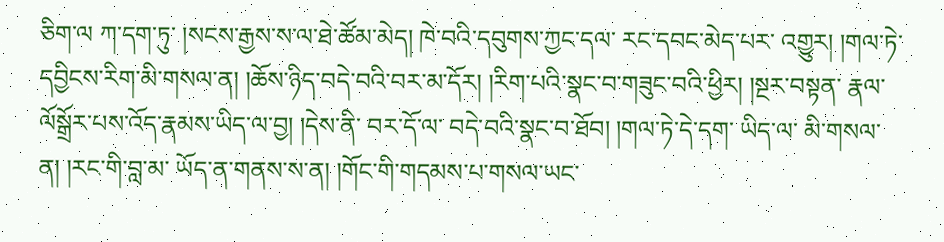ཅིག་ལ ཀ་དག་ཏུ་ །སངས་རྒྱས་ས་ལ་ཐེ་ཚོམ་མེད། ཁེ་བའི་དབུགས་ཀྱང་དལ་ རང་དབང་མེད་པར་ འགྱུར། །གལ་ཏེ་དབྱིངས་རིག་མི་གསལ་ན། །ཆོས་ཉིད་བདེ་བའི་བར་མ་དོར། །རིག་པའི་སྣང་བ་གཟུང་བའི་ཕྱིར། །སྔར་བསྟན་ རྣལ་ལོསྒྲོར་པས་འོད་རྣམས་ཡིད་ལ་བྱ། །དེས་ནི་ བར་དོ་ལ་ བདེ་བའི་སྣང་བ་ཐོབ། །གལ་ཏེ་དེ་དག་ ཡིད་ལ་ མི་གསལ་ན། །རང་གི་བླ་མ་ ཡོད་ན་གནས་ས་ན། །གོང་གི་གདམས་པ་གསལ་ཡང་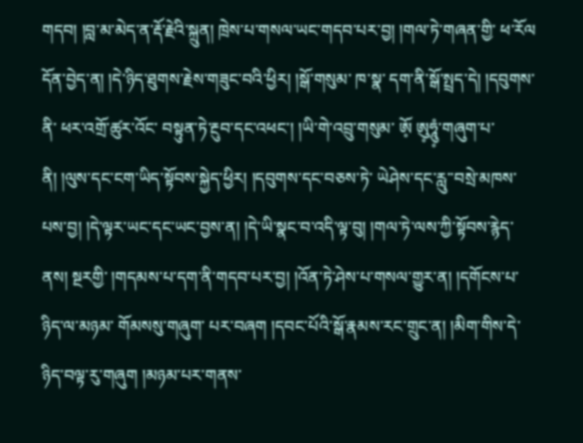གདབ། །བླ་མ་མེད་ན་རྡོ་རྗེའི་སྐྲུན། ཁྲེས་པ་གསལ་ཡང་གདབ་པར་བྱ། །གལ་ཏེ་གཞན་གྱི་ ཕ་རོལ དོན་བྱེད་ན། །དེ་ཉིད་ཐུགས་རྗེས་གཟུང་བའི་ཕྱིར། །སྒོ་གསུམ་ ཁ་སྣ་ དག་ནི་སྒོ་སྤྲད་དེ། །དབུགས་ནི་ ཕར་འགྲོ་ཚུར་འོང་ བསྟུན་ཏེ་རྔུབ་དང་འཕང་། །ཡི་གེ་འབྲུ་གསུམ་ ཨོ༷ ཨུ༷ཧཱུཾ༷་གཞུག་པ་ནི། །ལུས་དང་ངག་ཡིད་སྟོབས་སྐྱེད་ཕྱིར། །དབུགས་དང་བཅས་ཏེ་ ཡེཤེས་དང་རླུ་་བསྲེ་མཁས་པས་བྱ། །དེ་ལྟར་ཡང་དང་ཡང་བྱས་ན། །དེ་ཡི་སྣང་བ་འདི་ལྟ་བུ། །གལ་ཏེ་ལས་ཀྱི་སྟོབས་རྙེད་ནས། སྔརགྱི་ །གདམས་པ་དག་ནི་གདབ་པར་བྱ། །འོན་ཏེ་ཤེས་པ་གསལ་གྱུར་ན། །དགོངས་པ་ཉིད་ལ་མཉམ་ གོམསསུ་གཞུག་ པར་བཞག །དབང་པོའི་སྒོ་རྣམས་རང་གྲུང་ན། །མིག་གིས་དེ་ཉིད་བལྟ་རུ་གཞུག །མཉམ་པར་གནས་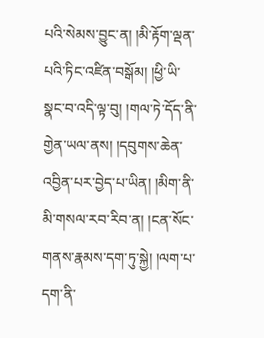པའི་སེམས་བྱུང་ན། །མི་རྟོག་ལྡན་པའི་ཏིང་འཛིན་བསྒོམ། །ཕྱི་ཡི་སྣང་བ་འདི་ལྟ་བུ། །གལ་ཏེ་དོད་ནི་གྱེན་ཡལ་ནས། །དབུགས་ཆེན་འབྱིན་པར་བྱེད་པ་ཡིན། །མིག་ནི་མི་གསལ་རབ་རིབ་ན། །ངན་སོང་གནས་རྣམས་དག་ཏུ་སྐྱེ། །ལག་པ་དག་ནི་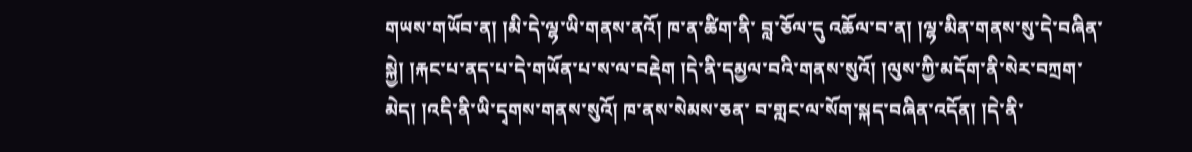གཡས་གཡོབ་ན། །མི་དེ་ལྷ་ཡི་གནས་ནའོ། ཁ་ན་ཚིག་ནི་ བླ་ཅོལ་དུ འཆོལ་བ་ན། །ལྷ་མིན་གནས་སུ་དེ་བཞིན་སྐྱེ། །རྐང་པ་ནད་པ་དེ་གཡོན་པ་ས་ལ་བརྡེག །དེ་ནི་དམྱལ་བའི་གནས་སུའོ། །ལུས་ཀྱི་མདོག་ནི་སེར་བཀྲག་མེད། །འདི་ནི་ཡི་དྭགས་གནས་སུའོ། ཁ་ནས་སེམས་ཅན་ བ་གླང་ལ་སོག་སྐད་བཞིན་འདོན། །དེ་ནི་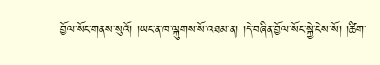བྱོལ་སོང་གནས་སུའོ། །ཡང་ན་ཁ་ལྐུགས་སོ་འཐམ་ན། །དེ་བཞིན་བྱོལ་སོང་སྐྱེ་ངེས་སོ། །ཚིག་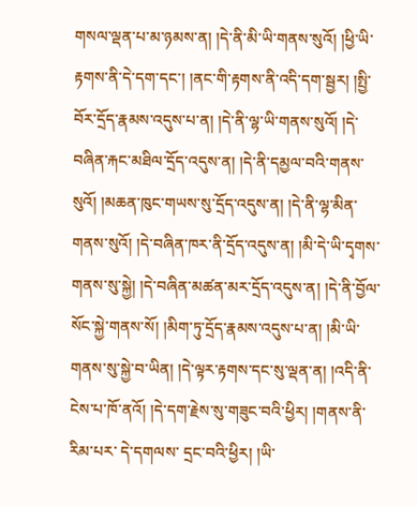གསལ་ལྡན་པ་མ་ཉམས་ན། །དེ་ནི་མི་ཡི་གནས་སུའོ། །ཕྱི་ཡི་རྟགས་ནི་དེ་དག་དང་། །ནང་གི་རྟགས་ནི་འདི་དག་སྦྱར། །སྤྱི་བོར་དྲོད་རྣམས་འདུས་པ་ན། །དེ་ནི་ལྷ་ཡི་གནས་སུའོ། །དེ་བཞིན་རྐང་མཐིལ་དྲོད་འདུས་ན། །དེ་ནི་དམྱལ་བའི་གནས་སུའོ། །མཆན་ཁུང་གཡས་སུ་དྲོད་འདུས་ན། །དེ་ནི་ལྷ་མིན་གནས་སུའོ། །དེ་བཞིན་ཁར་ནི་དྲོད་འདུས་ན། །མི་དེ་ཡི་དྭགས་གནས་སུ་སྐྱེ། །དེ་བཞིན་མཚན་མར་དྲོད་འདུས་ན། །དེ་ནི་བྱོལ་སོང་སྐྱེ་གནས་སོ། །མིག་ཏུ་དྲོད་རྣམས་འདུས་པ་ན། །མི་ཡི་གནས་སུ་སྐྱེ་བ་ཡིན། །དེ་ལྟར་རྟགས་དང་སུ་ལྡན་ན། །འདི་ནི་ངེས་པ་ཁོ་ནའོ། །དེ་དག་རྗེས་སུ་གཟུང་བའི་ཕྱིར། །གནས་ནི་རིམ་པར་ དེ་དགལས་ དྲང་བའི་ཕྱིར། །ཡི་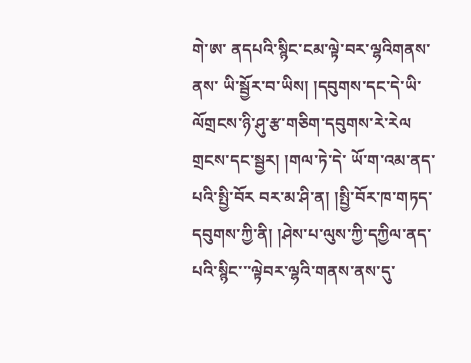གེ་ཨ་ ནདཔའི་སྙིང་ངམ་ལྟེ་བར་ལྷའིགནས་ནས་ ཡི་སྦྱོར་བ་ཡིས། །དབུགས་དང་དེ་ཡི་ ལོགྲངས་ཉི་ཤུ་རྩ་གཅིག་དབུགས་རེ་རེལ གྲངས་དང་སྦྱར། །གལ་ཏེ་དེ་ ཡོ་ག་འམ་ནད་པའི་སྤྱི་བོར བར་མ་ཤི་ན། །སྤྱི་བོར་ཁ་གཏད་དབུགས་ཀྱི་ནི། །ཤེས་པ་ལུས་ཀྱི་དཀྱིལ་ནད་པའི་སྙིང་་་ལྟེབར་ལྷའི་གནས་ནས་དུ་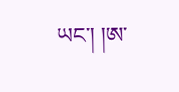ཡང་། །ཨ་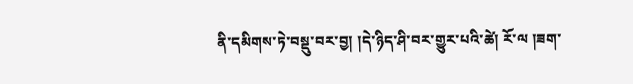ནི་དམིགས་ཏེ་བསྡུ་བར་བྱ། །དེ་ཉིད་ཤི་བར་གྱུར་པའི་ཚེ། རོ་ལ །ཟག་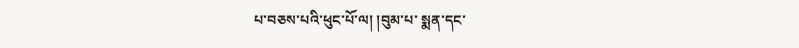པ་བཅས་པའི་ཕུང་པོ་ལ། །བུམ་པ་ སྨན་དང་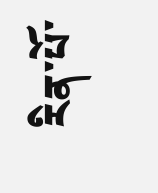རིན་པོ་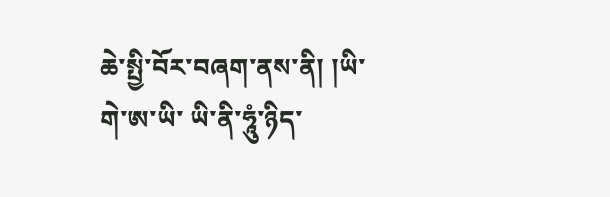ཆེ་སྤྱི་བོར་བཞག་ནས་ནི། །ཡི་གེ་ཨ་ཡི་ ཡི་ནི་ཧཱུཾ་ཉིད་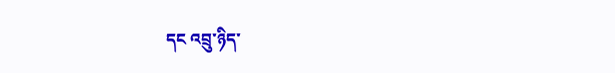དང འབྲུ་ཉིད་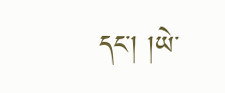དང་། །ཡེ་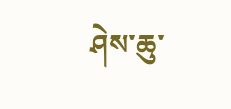ཤེས་ཆུ་